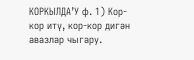КОРКЫЛДА’У ф. 1) Кор-кор итү, кор-кор дигән авазлар чыгару.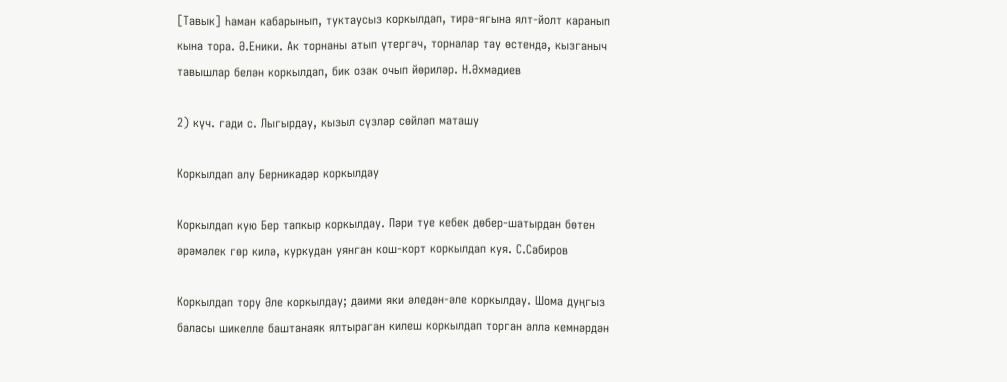[Тавык] Һаман кабарынып, туктаусыз коркылдап, тирә-ягына ялт-йолт каранып кына тора. Ә.Еники. Ак торнаны атып үтергәч, торналар тау өстендә, кызганыч тавышлар белән коркылдап, бик озак очып йөриләр. Н.Әхмәдиев

2) күч. гади с. Лыгырдау, кызыл сүзләр сөйләп маташу

Коркылдап алу Берникадәр коркылдау

Коркылдап кую Бер тапкыр коркылдау. Пәри туе кебек дөбер-шатырдан бөтен әрәмәлек гөр килә, куркудан уянган кош-корт коркылдап куя. С.Сабиров

Коркылдап тору Әле коркылдау; даими яки әледән-әле коркылдау. Шома дуңгыз баласы шикелле баштанаяк ялтыраган килеш коркылдап торган әллә кемнәрдән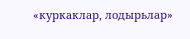«куркаклар, лодырьлар»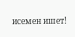исемен ишет!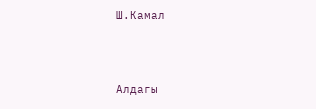Ш.Камал



Алдагы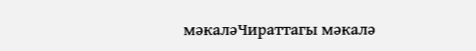мәкаләЧираттагы мәкалә